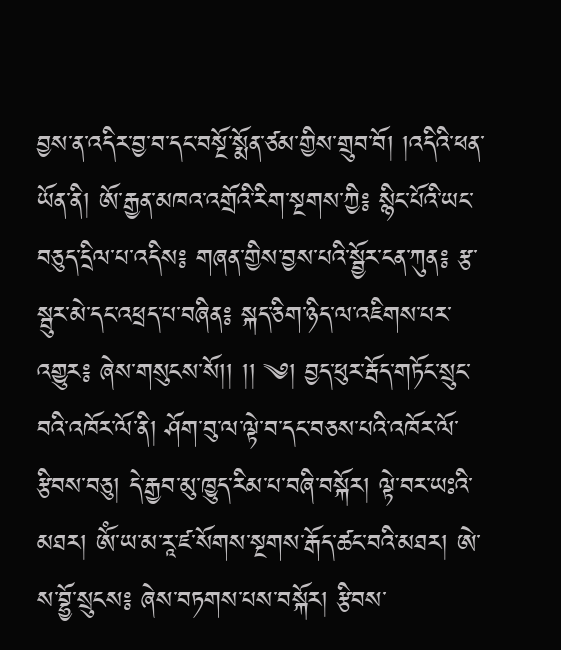བྱས་ན་འདིར་བྱ་བ་དང་བསྔོ་སྨོན་ཙམ་གྱིས་གྲུབ་བོ། །འདིའི་ཕན་ཡོན་ནི། ཨོ་རྒྱན་མཁའ་འགྲོའི་རིག་སྔགས་ཀྱི༔ སྙིང་པོའི་ཡང་བཅུད་དྲིལ་པ་འདིས༔ གཞན་གྱིས་བྱས་པའི་སྦྱོར་ངན་ཀུན༔ རྩ་སྦུར་མེ་དང་འཕྲད་པ་བཞིན༔ སྐད་ཅིག་ཉིད་ལ་འཇིགས་པར་འགྱུར༔ ཞེས་གསུངས་སོ།། །། ༄། བྱད་ཕུར་རྦོད་གཏོང་སྲུང་བའི་འཁོར་ལོ་ནི། ཤོག་བུ་ལ་ལྟེ་བ་དང་བཅས་པའི་འཁོར་ལོ་རྩིབས་བཅུ། དེ་རྒྱབ་མུ་ཁྱུད་རིམ་པ་བཞི་བསྐོར། ལྟེ་བར་ཡཿའི་མཐར། ཨོཾ་ཡ་མ་རཱ་ཛ་སོགས་སྔགས་རྒོད་ཚང་བའི་མཐར། ཨེ་ས་བྷྱོ་སྲུངས༔ ཞེས་བཏགས་པས་བསྐོར། རྩིབས་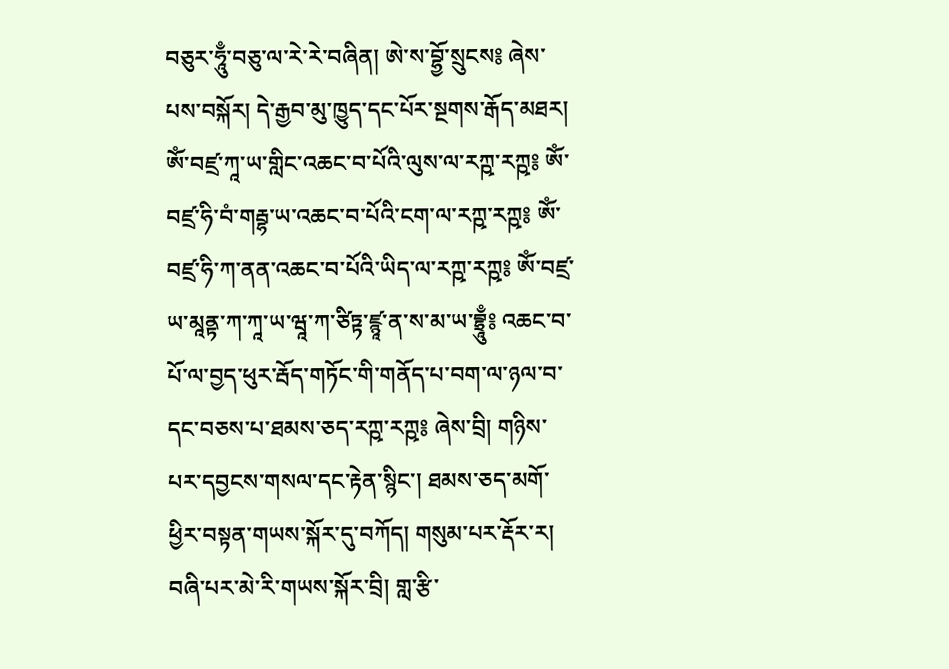བཅུར་ཧཱུྃ་བཅུ་ལ་རེ་རེ་བཞིན། ཨེ་ས་བྷྱོ་སྲུངས༔ ཞེས་པས་བསྐོར། དེ་རྒྱབ་མུ་ཁྱུད་དང་པོར་སྔགས་རྒོད་མཐར། ཨོཾ་བཛྲ་ཀཱ་ཡ་གླིང་འཆང་བ་པོའི་ལུས་ལ་རཀྵ་རཀྵ༔ ཨོཾ་བཛྲ་ཧི་བཾ་གརྦྷ་ཡ་འཆང་བ་པོའི་ངག་ལ་རཀྵ་རཀྵ༔ ཨོཾ་བཛྲ་ཧི་ཀ་ནན་འཆང་བ་པོའི་ཡིད་ལ་རཀྵ་རཀྵ༔ ཨོཾ་བཛྲ་ཡ་མཱནྟ་ཀ་ཀཱ་ཡ་ཝཱ་ཀ་ཙིཏྟ་ཛྙཱ་ན་ས་མ་ཡ་བྷྲཱུྃ༔ འཆང་བ་པོ་ལ་བྱད་ཕུར་རྦོད་གཏོང་གི་གནོད་པ་བག་ལ་ཉལ་བ་དང་བཅས་པ་ཐམས་ཅད་རཀྵ་རཀྵ༔ ཞེས་བྲི། གཉིས་པར་དབྱངས་གསལ་དང་རྟེན་སྙིང་། ཐམས་ཅད་མགོ་ཕྱིར་བསྟན་གཡས་སྐོར་དུ་བཀོད། གསུམ་པར་རྡོར་ར། བཞི་པར་མེ་རི་གཡས་སྐོར་བྲི། གླ་རྩི་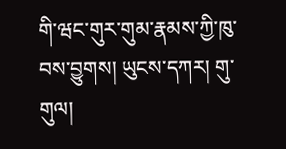གི་ཝང་གུར་གུམ་རྣམས་ཀྱི་ཁུ་བས་བྱུགས། ཡུངས་དཀར། གུ་གུལ།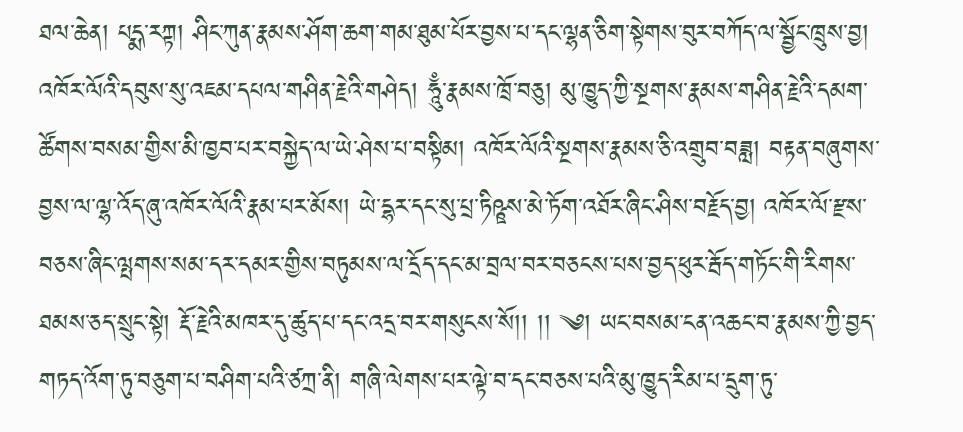ཐལ་ཆེན། པདྨ་རཀྟ། ཤིང་ཀུན་རྣམས་ཤོག་ཆག་གམ་ཐུམ་པོར་བྱས་པ་དང་ལྷན་ཅིག་སྟེགས་བུར་བཀོད་ལ་སྦྱོང་ཁྲུས་བྱ། འཁོར་ལོའི་དབུས་སུ་འཇམ་དཔལ་གཤིན་རྗེའི་གཤེད། ཧཱུྃ་རྣམས་ཁྲོ་བཅུ། མུ་ཁྱུད་ཀྱི་སྔགས་རྣམས་གཤིན་རྗེའི་དམག་ཚོགས་བསམ་གྱིས་མི་ཁྱབ་པར་བསྐྱེད་ལ་ཡེ་ཤེས་པ་བསྟིམ། འཁོར་ལོའི་སྔགས་རྣམས་ཅི་འགྲུབ་བཟླ། བརྟན་བཞུགས་བྱས་ལ་ལྷ་འོད་ཞུ་འཁོར་ལོའི་རྣམ་པར་མོས། ཡེ་དྷར་དང་སུ་པྲ་ཏིཥྛས་མེ་ཏོག་འཐོར་ཞིང་ཤིས་བརྗོད་བྱ། འཁོར་ལོ་རྫས་བཅས་ཞིང་ལྤགས་སམ་དར་དམར་གྱིས་བཏུམས་ལ་དྲོད་དང་མ་བྲལ་བར་བཅངས་པས་བྱད་ཕུར་རྦོད་གཏོང་གི་རིགས་ཐམས་ཅད་སྲུང་སྟེ། རྡོ་རྗེའི་མཁར་དུ་ཚུད་པ་དང་འདྲ་བར་གསུངས་སོ།། །། ༄། ཡང་བསམ་ངན་འཆང་བ་རྣམས་ཀྱི་བྱད་གཏད་འོག་ཏུ་བཅུག་པ་བཤིག་པའི་ཙཀྲ་ནི། གཞི་ལེགས་པར་ལྟེ་བ་དང་བཅས་པའི་མུ་ཁྱུད་རིམ་པ་དྲུག་ཏུ་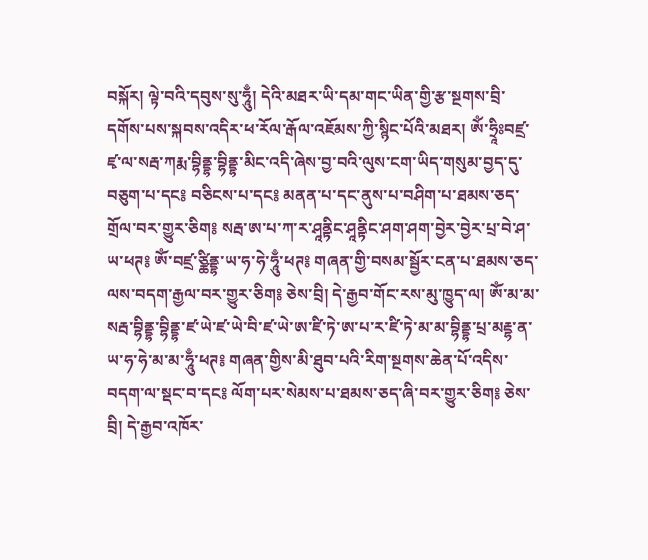བསྐོར། ལྟེ་བའི་དབུས་སུ་ཧཱུྃ། དེའི་མཐར་ཡི་དམ་གང་ཡིན་གྱི་རྩ་སྔགས་བྲི་དགོས་པས་སྐབས་འདིར་ཕ་རོལ་རྒོལ་འཇོམས་ཀྱི་སྙིང་པོའི་མཐར། ཨོཾ་ཧྲཱིཿབཛྲ་ཛྭ་ལ་སརྦ་ཀརྨ་བྷིནྡྷ་བྷིནྡྷ་མིང་འདི་ཞེས་བྱ་བའི་ལུས་ངག་ཡིད་གསུམ་བྱད་དུ་བཅུག་པ་དང༔ བཅིངས་པ་དང༔ མནན་པ་དང་ནུས་པ་བཤིག་པ་ཐམས་ཅད་གྲོལ་བར་གྱུར་ཅིག༔ སརྦ་ཨ་པ་ཀ་ར་ཤཱནྟིང་ཤཱནྟིང་ཤག་ཤག་བྱེར་བྱེར་པྲ་བེ་ཤ་ཡ་ཕཊ༔ ཨོཾ་བཛྲ་ཙྪིནྡྷ་ཡ་ཧ་ཧེ་ཧཱུྃ་ཕཊ༔ གཞན་གྱི་བསམ་སྦྱོར་ངན་པ་ཐམས་ཅད་ལས་བདག་རྒྱལ་བར་གྱུར་ཅིག༔ ཅེས་བྲི། དེ་རྒྱབ་གོང་རས་མུ་ཁྱུད་ལ། ཨོཾ་མ་མ་སརྦ་བྷིནྡྷ་བྷིནྡྷ་ཛ་ཡེ་ཛ་ཡེ་བི་ཛ་ཡེ་ཨ་ཛི་ཏེ་ཨ་པ་ར་ཛི་ཏེ་མ་མ་བྷིནྡྷ་པྲ་མརྡྷ་ན་ཡ་ཧ་ཧེ་མ་མ་ཧཱུྃ་ཕཊ༔ གཞན་གྱིས་མི་ཐུབ་པའི་རིག་སྔགས་ཆེན་པོ་འདིས་བདག་ལ་སྡང་བ་དང༔ ལོག་པར་སེམས་པ་ཐམས་ཅད་ཞི་བར་གྱུར་ཅིག༔ ཅེས་བྲི། དེ་རྒྱབ་འཁོར་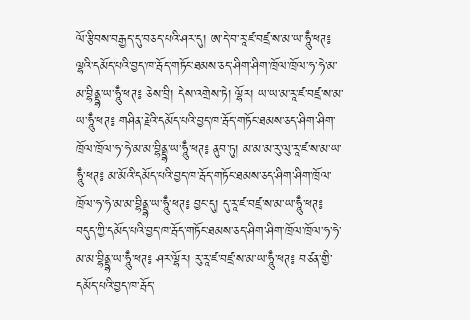ལོ་རྩིབས་བརྒྱད་དུ་བཅད་པའི་ཤར་དུ། ཨ་དེ་བ་རཱ་ཛ་བཛྲ་ས་མ་ཡ་ཧཱུྃ་ཕཊ༔ ལྷའི་དམོད་པའི་བྱད་ཁ་རྦོད་གཏོང་ཐམས་ཅད་ཤིག་ཤིག་ཁྲོལ་ཁྲོལ་ཧ་ཧེ་མ་མ་བྷིནྡྷ་ཡ་ཧཱུྃ་ཕཊ༔ ཅེས་བྲི། དེས་འགྲེས་ཏེ། ལྷོར། ཡ་ཡ་མ་རཱ་ཛ་བཛྲ་ས་མ་ཡ་ཧཱུྃ་ཕཊ༔ གཤིན་རྗེའི་དམོད་པའི་བྱད་ཁ་རྦོད་གཏོང་ཐམས་ཅད་ཤིག་ཤིག་ཁྲོལ་ཁྲོལ་ཧ་ཧེ་མ་མ་བྷིནྡྷ་ཡ་ཧཱུྃ་ཕཊ༔ ནུབ་ཏུ། མ་མ་མ་རུ་ལུ་རཱ་ཛ་ས་མ་ཡ་ཧཱུྃ་ཕཊ༔ མ་མོའི་དམོད་པའི་བྱད་ཁ་རྦོད་གཏོང་ཐམས་ཅད་ཤིག་ཤིག་ཁྲོལ་ཁྲོལ་ཧ་ཧེ་མ་མ་བྷིནྡྷ་ཡ་ཧཱུྃ་ཕཊ༔ བྱང་དུ། དུ་རཱ་ཛ་བཛྲ་ས་མ་ཡ་ཧཱུྃ་ཕཊ༔ བདུད་ཀྱི་དམོད་པའི་བྱད་ཁ་རྦོད་གཏོང་ཐམས་ཅད་ཤིག་ཤིག་ཁྲོལ་ཁྲོལ་ཧ་ཧེ་མ་མ་བྷིནྡྷ་ཡ་ཧཱུྃ་ཕཊ༔ ཤར་ལྷོར། རུ་རཱ་ཛ་བཛྲ་ས་མ་ཡ་ཧཱུྃ་ཕཊ༔ བཙན་གྱི་དམོད་པའི་བྱད་ཁ་རྦོད་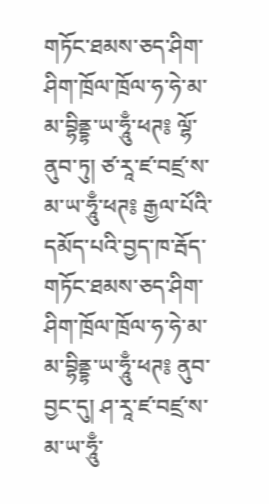གཏོང་ཐམས་ཅད་ཤིག་ཤིག་ཁྲོལ་ཁྲོལ་ཧ་ཧེ་མ་མ་བྷིནྡྷ་ཡ་ཧཱུྃ་ཕཊ༔ ལྷོ་ནུབ་ཏུ། ཙ་རཱ་ཛ་བཛྲ་ས་མ་ཡ་ཧཱུྃ་ཕཊ༔ རྒྱལ་པོའི་དམོད་པའི་བྱད་ཁ་རྦོད་གཏོང་ཐམས་ཅད་ཤིག་ཤིག་ཁྲོལ་ཁྲོལ་ཧ་ཧེ་མ་མ་བྷིནྡྷ་ཡ་ཧཱུྃ་ཕཊ༔ ནུབ་བྱང་དུ། ཤ་རཱ་ཛ་བཛྲ་ས་མ་ཡ་ཧཱུྃ་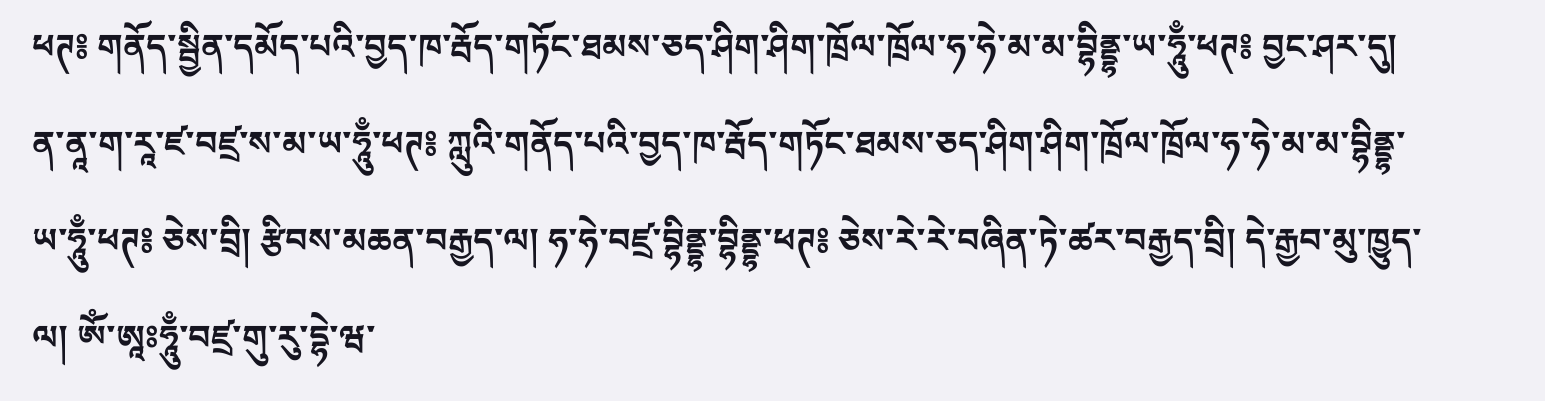ཕཊ༔ གནོད་སྦྱིན་དམོད་པའི་བྱད་ཁ་རྦོད་གཏོང་ཐམས་ཅད་ཤིག་ཤིག་ཁྲོལ་ཁྲོལ་ཧ་ཧེ་མ་མ་བྷིནྡྷ་ཡ་ཧཱུྃ་ཕཊ༔ བྱང་ཤར་དུ། ན་ནཱ་ག་རཱ་ཛ་བཛྲ་ས་མ་ཡ་ཧཱུྃ་ཕཊ༔ ཀླུའི་གནོད་པའི་བྱད་ཁ་རྦོད་གཏོང་ཐམས་ཅད་ཤིག་ཤིག་ཁྲོལ་ཁྲོལ་ཧ་ཧེ་མ་མ་བྷིནྡྷ་ཡ་ཧཱུྃ་ཕཊ༔ ཅེས་བྲི། རྩིབས་མཆན་བརྒྱད་ལ། ཧ་ཧེ་བཛྲ་བྷིནྡྷ་བྷིནྡྷ་ཕཊ༔ ཅེས་རེ་རེ་བཞིན་ཏེ་ཚར་བརྒྱད་བྲི། དེ་རྒྱབ་མུ་ཁྱུད་ལ། ཨོཾ་ཨཱཿཧཱུྃ་བཛྲ་གུ་རུ་དྷེ་ཝ་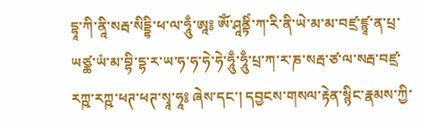དྷཱ་ཀི་ནཱི་སརྦ་སིདྡྷི་ཕ་ལ་ཧཱུྃ་ཨཱ༔ ཨོཾ་ཤཱནྟིཾ་ཀ་རི་ནི་ཡེ་མ་མ་བཛྲ་ཛྙཱ་ན་པྲ་ཡཙྪ་ཡཾ་མ་བྷི་དྷ་ར་ཡ་ཧ་ཧ་ཧེ་ཧེ་ཧཱུྃ་ཧཱུྃ་པྲ་ཀ་ར་ཎ་སརྦ་ཙ་ལ་སརྦ་བཛྲ་རཀྵ་རཀྵ་ཕཊ་ཕཊ་སྭཱ་ཧཱ༔ ཞེས་དང་། དབྱངས་གསལ་རྟེན་སྙིང་རྣམས་ཀྱི་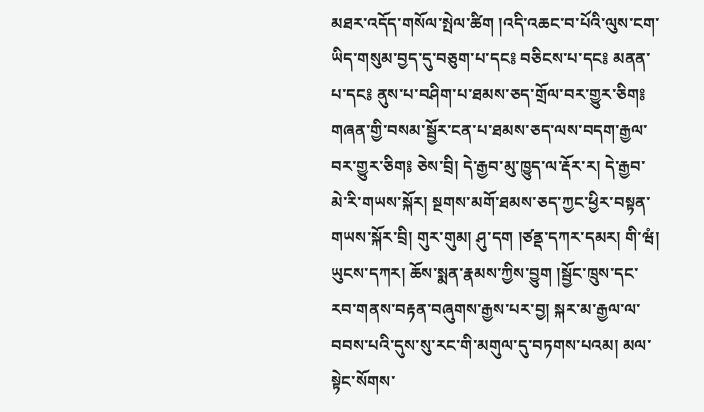མཐར་འདོད་གསོལ་སྤེལ་ཚིག །འདི་འཆང་བ་པོའི་ལུས་ངག་ཡིད་གསུམ་བྱད་དུ་བཅུག་པ་དང༔ བཅིངས་པ་དང༔ མནན་པ་དང༔ ནུས་པ་བཤིག་པ་ཐམས་ཅད་གྲོལ་བར་གྱུར་ཅིག༔ གཞན་གྱི་བསམ་སྦྱོར་ངན་པ་ཐམས་ཅད་ལས་བདག་རྒྱལ་བར་གྱུར་ཅིག༔ ཅེས་བྲི། དེ་རྒྱབ་མུ་ཁྱུད་ལ་རྡོར་ར། དེ་རྒྱབ་མེ་རི་གཡས་སྐོར། སྔགས་མགོ་ཐམས་ཅད་ཀྱང་ཕྱིར་བསྟན་གཡས་སྐོར་བྲི། གུར་གུམ། ཤུ་དག །ཙནྡ་དཀར་དམར། གི་ཝཾ། ཡུངས་དཀར། ཆོས་སྨན་རྣམས་ཀྱིས་བྱུག །སྦྱོང་ཁྲུས་དང་རབ་གནས་བརྟན་བཞུགས་རྒྱས་པར་བྱ། སྐར་མ་རྒྱལ་ལ་བབས་པའི་དུས་སུ་རང་གི་མགུལ་དུ་བཏགས་པའམ། མལ་སྟེང་སོགས་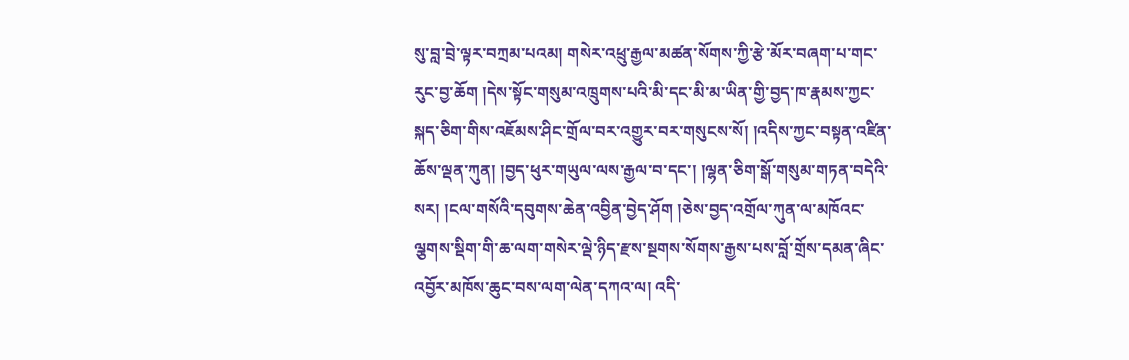སུ་བླ་བྲེ་ལྟར་བཀྲམ་པའམ། གསེར་འཕྲུ་རྒྱལ་མཚན་སོགས་ཀྱི་རྩེ་མོར་བཞག་པ་གང་རུང་བྱ་ཆོག །དེས་སྟོང་གསུམ་འཁྲུགས་པའི་མི་དང་མི་མ་ཡིན་གྱི་བྱད་ཁ་རྣམས་ཀྱང་སྐད་ཅིག་གིས་འཇོམས་ཤིང་གྲོལ་བར་འགྱུར་བར་གསུངས་སོ། །འདིས་ཀྱང་བསྟན་འཛིན་ཆོས་ལྡན་ཀུན། །བྱད་ཕུར་གཡུལ་ལས་རྒྱལ་བ་དང་། །ལྷན་ཅིག་སྒོ་གསུམ་གཏན་བདེའི་སར། །ངལ་གསོའི་དབུགས་ཆེན་འབྱིན་བྱེད་ཤོག །ཅེས་བྱད་འགྲོལ་ཀུན་ལ་མཁོའང་ལྕགས་སྡིག་གི་ཆ་ལག་གསེར་ལྡེ་ཉིད་རྫས་སྔགས་སོགས་རྒྱས་པས་བློ་གྲོས་དམན་ཞིང་འབྱོར་མཁོས་ཆུང་བས་ལག་ལེན་དཀའ་ལ། འདི་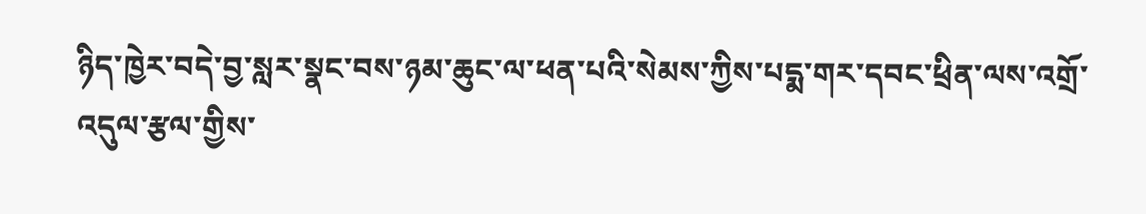ཉིད་ཁྱེར་བདེ་བྱ་སླར་སྣང་བས་ཉམ་ཆུང་ལ་ཕན་པའི་སེམས་ཀྱིས་པདྨ་གར་དབང་ཕྲིན་ལས་འགྲོ་འདུལ་རྩལ་གྱིས་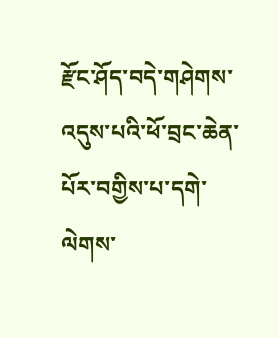རྫོང་ཤོད་བདེ་གཤེགས་འདུས་པའི་ཕོ་བྲང་ཆེན་པོར་བགྱིས་པ་དགེ་ལེགས་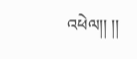འཕེལ།། །།